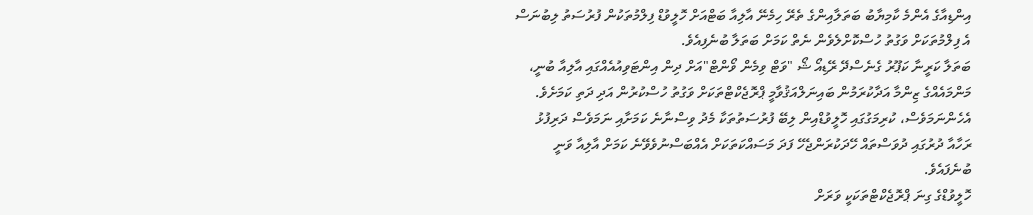އިންޑިއާގެ އެންމެ ކާމިޔާބު ބަތަލާއިންގެ ތެރޭ ހިމެނޭ އާލިއާ ބަޓްއަށް ހޮލީވުޑް ފިލްމުތަކުން ފުރުސަތު ލިބުނަސް އެ ފިލްމުތަކަށް ވަގުތު ހުސްކޮށްލެވެން ނެތް ކަމަށް ބަތަލާ ބުނެފިއެވެ.
ބަތަލާ ކަރީނާ ކަޕޫރު ގެނެސްދޭ ރޭޑިއޯ ޝޯ "ވަޓް ވިމެން ވޯންޓް"އަށް ދިން އިންޓަވިއުއެއްގައި އާލިއާ ބުނީ، މަންމައެއްގެ ޒިންމާ އަދާކުރަމުން ބައިނަލްއަޤުވާމީ ޕްރޮޖެކްޓްތަކަށް ވަގުތު ހުސްކުރުން އަދި ދަތި ކަމަށެވެ. އެހެންނަމަވެސް، ކުރިމަގުގައި ހޮލީވުޑްއިން ލިބޭ ފުރުސަތުތަކާ މެދު ވިސްނާނެ ކަމަށާއި ނަމަވެސް ދަރިފުޅު ރަހާއާ ދުރުގައި ދުވަސްތައް ހޭދަކުރަންޖެހޭ ފަދަ މަސައްކަތަކަށް އެއްބަސްނުވެވޭނެ ކަމަށް އާލިއާ ވަނީ ބުނެފައެވެ.
ހޮލީވުޑްގެ ގިނަ ޕްރޮޖެކްޓްތަކަކީ ވަރަށް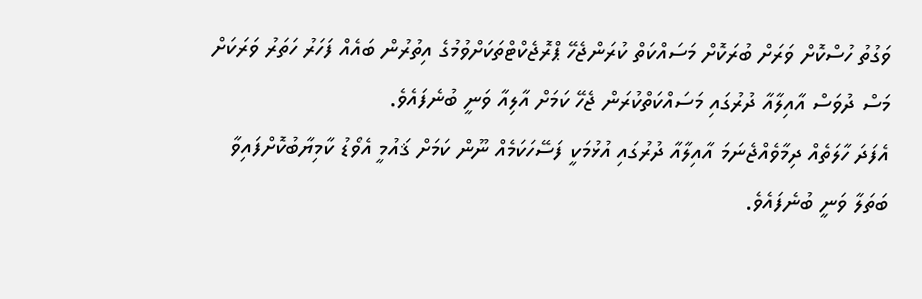ވަގުތު ހުސްކޮށް ވަރަށް ބުރަކޮށް މަސައްކަތް ކުރަންޖެހޭ ޕްރޮޖެކްޓްތަކަށްވުމުގެ އިތުރުން ބައެއް ފަހަރު ހަތަރު ވަރަކަށް މަސް ދުވަސް އާއިލާއާ ދުރުގައި މަސައްކަތްކުރަން ޖެހޭ ކަމަށް އާލިއާ ވަނީ ބުނެފައެވެ.
އެފަދަ ހާލަތެއް ދިމާވެއްޖެނަމަ އާއިލާއާ ދުރުގައި އުޅުމަކީ ފަސޭހަކަމެއް ނޫން ކަމަށް ޤައުމީ އެވޯޑު ކާމިޔާބުކޮށްފައިވާ ބަތަލާ ވަނީ ބުނެފައެވެ.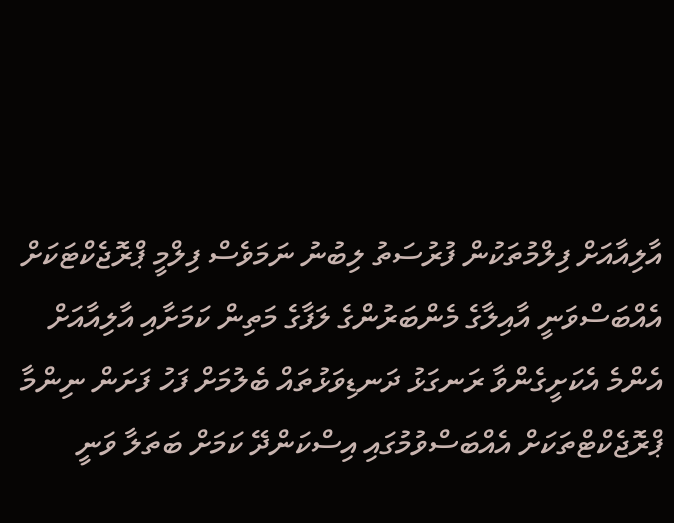އާލިއާއަށް ފިލްމުތަކުން ފުރުސަތު ލިބުނު ނަމަވެސް ފިލްމީ ޕްރޮޖެކްޓަކަށް އެއްބަސްވަނީ އާއިލާގެ މެންބަރުންގެ ލަފާގެ މަތިން ކަމަށާއި އާލިއާއަށް އެންމެ އެކަށީގެންވާ ރަނގަޅު ދަނޑިވަޅުތައް ބެލުމަށް ފަހު ފަށަން ނިންމާ ޕްރޮޖެކްޓްތަކަށް އެއްބަސްވުމުގައި އިސްކަންދޭ ކަމަށް ބަތަލާ ވަނީ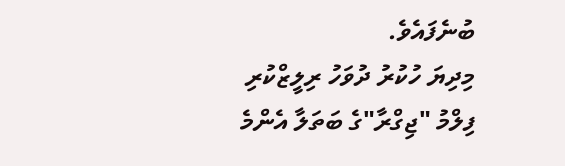ބުނެފައެވެ.
މިދިޔަ ހުކުރު ދުވަހު ރިލީޒްކުރި ފިލްމު "ޖިގްރާ"ގެ ބަތަލާ އެންމެ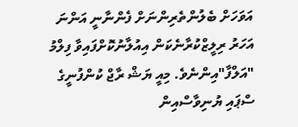އަވަހަށް ބެލުންތެރިންނަށް ފެންނާނީ އަންނަ އަހަރު ރިލީޒްކުރާނެކަން އިއުލާނުކޮށްފައިވާ ފިލްމު "އަލްފާ"އިންނެވެ. މިއީ ޔަޝް ރާޖް ކުންފުނީގެ ސްޕައި ޔުނިވާސްއިން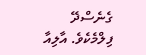ގެނެސްދޭ ފިލްމެކެވެ. އާލިއާ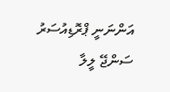އަންނަނީ ޕްރޮޑިއުސަރު ސަންޖޭ ލީލާ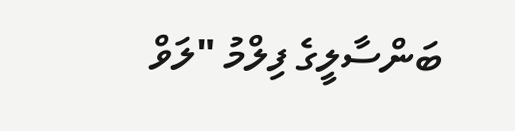ބަންސާލީގެ ފިލްމު "ލަވް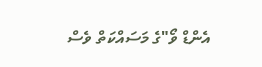އެންޑް ވޯ"ގެ މަސައްކަތް ވެސް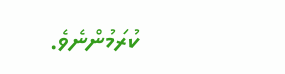ކުރަމުންނެވެ.